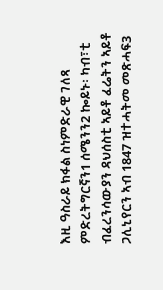እዚ ዓስራይ ክፋል ስነምድራዊ ገለጻ ምድረትግርኛን1 ሰሜንን2 ኰይኑ፡ ካብ፣ቲ ብፈረንሳውያን ዳህሰስቲ ኣይቶ ፈሬትን ኣይቶ ጋሊኒየርን ኣብ 1847 ዝተሓትመ መጽሓፍ3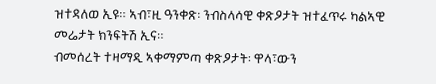ዝተዳለወ ኢዩ። ኣብ፣ዚ ዓንቀጽ፡ ንብስላሳዊ ቀጽዖታት ዝተፈጥሩ ካልኣዊ መሬታት ክንፍትሽ ኢና።
ብመሰረት ተዛማዲ ኣቀማምጣ ቀጽዖታት፡ ዋላ፣ውን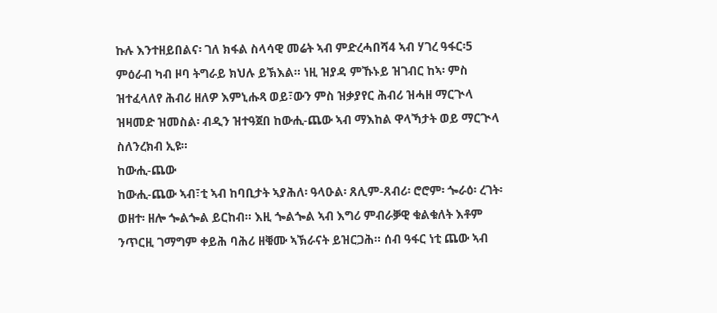ኩሉ እንተዘይበልና፡ ገለ ክፋል ስላሳዊ መሬት ኣብ ምድረሓበሻ4 ኣብ ሃገረ ዓፋር፡5 ምዕራብ ካብ ዞባ ትግራይ ክህሉ ይኽእል። ነዚ ዝያዳ ምኹኑይ ዝገብር ከኣ፡ ምስ ዝተፈላለየ ሕብሪ ዘለዎ እምኒሑጻ ወይ፣ውን ምስ ዝቃያየር ሕብሪ ዝሓዘ ማርጒላ ዝዛመድ ዝመስል፡ ብዲን ዝተዓጀበ ከውሒ-ጨው ኣብ ማእከል ዋላኻታት ወይ ማርጒላ ስለንረክብ ኢዩ።
ከውሒ-ጨው
ከውሒ-ጨው ኣብ፣ቲ ኣብ ከባቢታት ኣያሕለ፡ ዓላዑል፡ ጸሊም-ጸብሪ፡ ሮሮም፡ ጐራዕ፡ ረገት፡ ወዘተ፡ ዘሎ ጐልጐል ይርከብ። እዚ ጐልጐል ኣብ እግሪ ምብራቓዊ ቁልቁለት እቶም ንጥርዚ ገማግም ቀይሕ ባሕሪ ዘቑሙ ኣኽራናት ይዝርጋሕ። ሰብ ዓፋር ነቲ ጨው ኣብ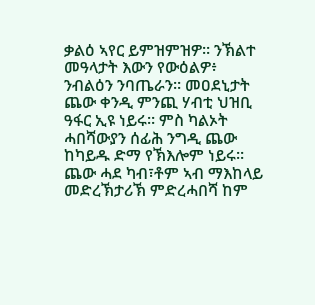ቃልዕ ኣየር ይምዝምዝዎ። ንኽልተ መዓላታት እውን የውዕልዎ፥ ንብልዕን ንባጤራን። መዐደኒታት ጨው ቀንዲ ምንጪ ሃብቲ ህዝቢ ዓፋር ኢዩ ነይሩ። ምስ ካልኦት ሓበሻውያን ሰፊሕ ንግዲ ጨው ከካይዱ ድማ የኽእሎም ነይሩ።
ጨው ሓደ ካብ፣ቶም ኣብ ማእከላይ መድረኽታሪኽ ምድረሓበሻ ከም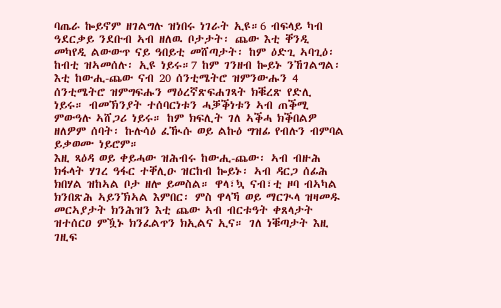ባጤራ ኰይኖም ዘገልግሉ ዝነበሩ ነገራት ኢዩ።6 ብፍላይ ካብ ዓደርቃይ ንደቡብ ኣብ ዘለዉ ቦታታት፡ ጨው እቲ ቐንዲ መካየዲ ልውውጥ ናይ ዓበይቲ መሸጣታት፡ ከም ዕድጊ ኣባጊዕ፡ ከብቲ ዝኣመሰሉ፡ ኢዩ ነይሩ።7 ከም ገንዘብ ኰይኑ ንኸገልግል፡ እቲ ከውሒ-ጨው ናብ 20 ሰንቲሜትሮ ዝምንውሑን 4 ሰንቲሜትሮ ዝምግፍሑን ማዕረኛጽፍሐገጻት ክቑረጽ የድሊ ነይሩ። ብመኽንያት ተሰባርነቱን ሓቓቕነቱን ኣብ ጠቕሚ ምውዓሉ ኣሸጋሪ ነይሩ። ከም ክፍሊት ገለ ኣቕሓ ክቕበልዎ ዘለዎም ሰባት፡ ኩሉሳዕ ፈዂሱ ወይ ልኩዕ ግዝፊ የብሉን ብምባል ይቃወሙ ነይሮም።
እዚ ጻዕዳ ወይ ቀይሓው ዝሕብሩ ከውሒ-ጨው፡ ኣብ ብዙሕ ክፋላት ሃገረ ዓፋር ተቐሊዑ ዝርከብ ኰይኑ፡ ኣብ ዳርጋ ሰፊሕ ክበሃል ዝከኣል ቦታ ዘሎ ይመስል። ዋላ፣ኳ ናብ፣ቲ ዞባ ብኣካል ክንበጽሕ ኣይንኽኣል እምበር፡ ምስ ዋላኻ ወይ ማርጒላ ዝዛመዱ መርኣያታት ክንሕዝን እቲ ጨው ኣብ ብርቱዓት ቀጸላታት ዝተሰርዐ ምዃኑ ክንፈልጥን ክኢልና ኢና። ገለ ነቑጣታት እዚ ገዚፍ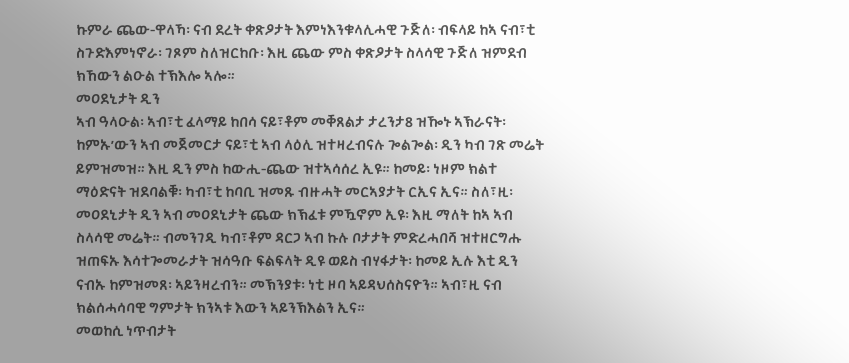ኩምራ ጨው-ዋላኻ፡ ናብ ደረት ቀጽዖታት እምነእንቁላሊሓዊ ጉጅለ፡ ብፍላይ ከኣ ናብ፣ቲ ስጉድእምነኖራ፡ ገጾም ስለዝርከቡ፡ እዚ ጨው ምስ ቀጽዖታት ስላሳዊ ጉጅለ ዝምደብ ክኸውን ልዑል ተኽእሎ ኣሎ።
መዐደኒታት ዲን
ኣብ ዓላዑል፡ ኣብ፣ቲ ፈላማይ ከበሳ ናይ፣ቶም መቐጸልታ ታረንታ8 ዝዀኑ ኣኽራናት፡ ከምኡ’ውን ኣብ መጀመርታ ናይ፣ቲ ኣብ ላዕሊ ዝተዛረብናሉ ጐልጐል፡ ዲን ካብ ገጽ መሬት ይምዝመዝ። እዚ ዲን ምስ ከውሒ-ጨው ዝተኣሳሰረ ኢዩ። ከመይ፡ ነዞም ክልተ ማዕድናት ዝደባልቑ፡ ካብ፣ቲ ከባቢ ዝመጹ ብዙሓት መርኣያታት ርኢና ኢና። ስለ፣ዚ፡ መዐደኒታት ዲን ኣብ መዐደኒታት ጨው ክኽፈቱ ምዃኖም ኢዩ፡ እዚ ማለት ከኣ ኣብ ስላሳዊ መሬት። ብመንገዲ ካብ፣ቶም ዳርጋ ኣብ ኩሉ ቦታታት ምድረሓበሻ ዝተዘርግሑ ዝጠፍኡ እሳተጐመራታት ዝሳዓቡ ፍልፍላት ዲዩ ወይስ ብሃፋታት፡ ከመይ ኢሉ እቲ ዲን ናብኡ ከምዝመጸ፡ ኣይንዛረብን። መኽንያቱ፡ ነቲ ዞባ ኣይዳህሰስናዮን። ኣብ፣ዚ ናብ ክልሰሓሳባዊ ግምታት ክንኣቱ እውን ኣይንኽእልን ኢና።
መወከሲ ነጥብታት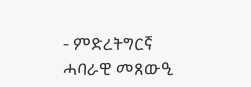- ምድረትግርኛ ሓባራዊ መጸውዒ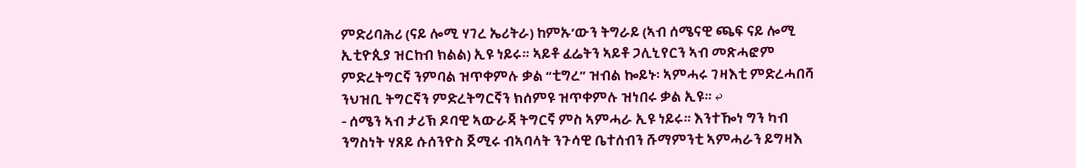ምድሪባሕሪ (ናይ ሎሚ ሃገረ ኤሪትራ) ከምኡ’ውን ትግራይ (ኣብ ሰሜናዊ ጫፍ ናይ ሎሚ ኢቲዮጲያ ዝርከብ ክልል) ኢዩ ነይሩ። ኣይቶ ፈሬትን ኣይቶ ጋሊኒየርን ኣብ መጽሓፎም ምድረትግርኛ ንምባል ዝጥቀምሉ ቃል “ቲግረ” ዝብል ኰይኑ፡ ኣምሓሩ ገዛእቲ ምድረሓበሻ ንህዝቢ ትግርኛን ምድረትግርኛን ክሰምዩ ዝጥቀምሉ ዝነበሩ ቃል ኢዩ። ↩
- ሰሜን ኣብ ታሪኽ ዶባዊ ኣውራጃ ትግርኛ ምስ ኣምሓራ ኢዩ ነይሩ። እንተዀነ ግን ካብ ንግስነት ሃጸይ ሱሰንዮስ ጀሚሩ ብኣባላት ንጉሳዊ ቤተሰብን ሹማምንቲ ኣምሓራን ይግዛእ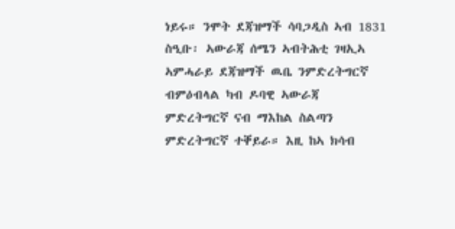ነይሩ። ንሞት ደጃዝማች ሳባጋዲስ ኣብ 1831 ስዒቡ፡ ኣውራጃ ሰሜን ኣብትሕቲ ገዛኢኣ ኣምሓራይ ደጃዝማች ዉቤ ንምድረትግርኛ ብምዕብላል ካብ ዶባዊ ኣውራጃ ምድረትግርኛ ናብ ማእከል ስልጣን ምድረትግርኛ ተቐይራ። እዚ ከኣ ክሳብ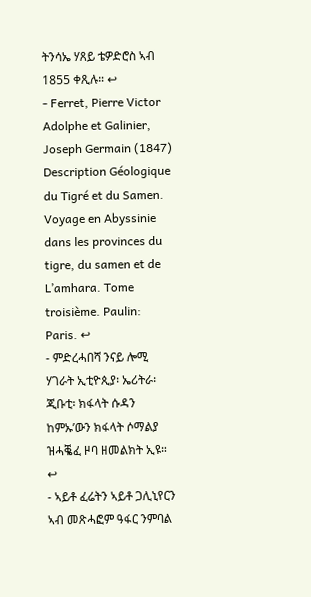ትንሳኤ ሃጸይ ቴዎድሮስ ኣብ 1855 ቀጺሉ። ↩
- Ferret, Pierre Victor Adolphe et Galinier, Joseph Germain (1847) Description Géologique du Tigré et du Samen. Voyage en Abyssinie dans les provinces du tigre, du samen et de L’amhara. Tome troisième. Paulin: Paris. ↩
- ምድረሓበሻ ንናይ ሎሚ ሃገራት ኢቲዮጲያ፡ ኤሪትራ፡ ጂቡቲ፡ ክፋላት ሱዳን ከምኡ’ውን ክፋላት ሶማልያ ዝሓቘፈ ዞባ ዘመልክት ኢዩ። ↩
- ኣይቶ ፈሬትን ኣይቶ ጋሊኒየርን ኣብ መጽሓፎም ዓፋር ንምባል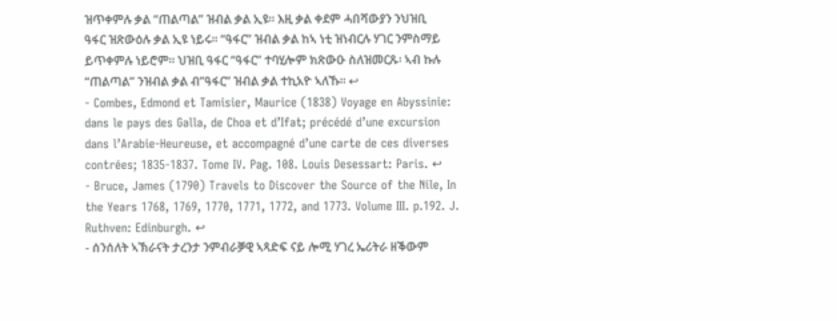ዝጥቀምሉ ቃል “ጠልጣል” ዝብል ቃል ኢዩ። እዚ ቃል ቀደም ሓበሻውያን ንህዝቢ ዓፋር ዝጽውዕሉ ቃል ኢዩ ነይሩ። “ዓፋር” ዝብል ቃል ከኣ ነቲ ዝነብርሉ ሃገር ንምስማይ ይጥቀምሉ ነይሮም። ህዝቢ ዓፋር “ዓፋር” ተባሂሎም ክጽውዑ ስለዝመርጹ፡ ኣብ ኩሉ “ጠልጣል” ንዝብል ቃል ብ”ዓፋር” ዝብል ቃል ተኪአዮ ኣለኹ። ↩
- Combes, Edmond et Tamisier, Maurice (1838) Voyage en Abyssinie: dans le pays des Galla, de Choa et d’Ifat; précédé d’une excursion dans l’Arabie-Heureuse, et accompagné d’une carte de ces diverses contrées; 1835-1837. Tome IV. Pag. 108. Louis Desessart: Paris. ↩
- Bruce, James (1790) Travels to Discover the Source of the Nile, In the Years 1768, 1769, 1770, 1771, 1772, and 1773. Volume III. p.192. J. Ruthven: Edinburgh. ↩
- ሰንሰለት ኣኽራናት ታረንታ ንምብራቓዊ ኣጻድፍ ናይ ሎሚ ሃገረ ኤሪትራ ዘቕውም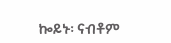ኰይኑ፡ ናብቶም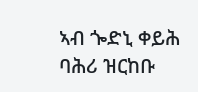ኣብ ጐድኒ ቀይሕ ባሕሪ ዝርከቡ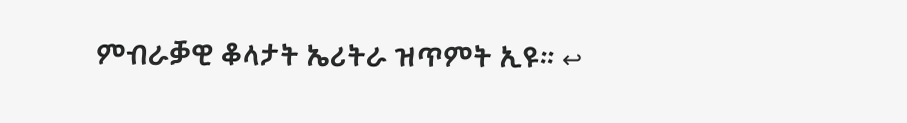ምብራቓዊ ቆላታት ኤሪትራ ዝጥምት ኢዩ። ↩